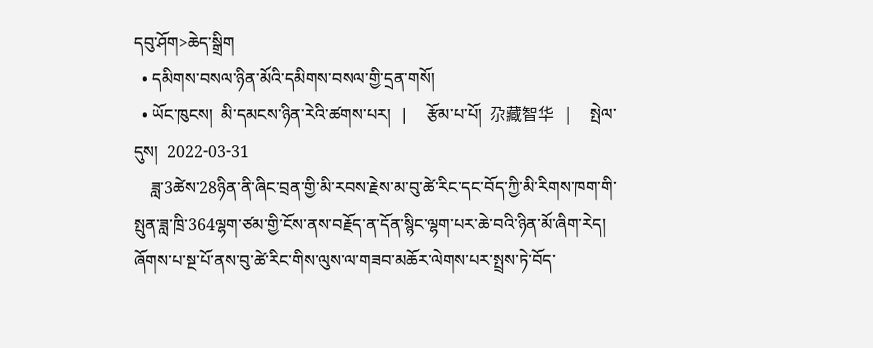དབུ་ཤོག>ཆེད་སྒྲིག
  • དམིགས་བསལ་ཉིན་མོའི་དམིགས་བསལ་གྱི་དྲན་གསོ།
  • ཡོང་ཁུངས།  མི་དམངས་ཉིན་རེའི་ཚགས་པར།   |     རྩོམ་པ་པོ།  尕藏智华   |     སྤེལ་དུས།  2022-03-31
    ཟླ་3ཚེས་28ཉིན་ནི་ཞིང་བྲན་གྱི་མི་རབས་རྗེས་མ་བུ་ཚེ་རིང་དང་བོད་ཀྱི་མི་རིགས་ཁག་གི་སྤུན་ཟླ་ཁྲི་364ལྷག་ཙམ་གྱི་ངོས་ནས་བརྗོད་ན་དོན་སྙིང་ལྷག་པར་ཆེ་བའི་ཉིན་མོ་ཞིག་རེད། ཞོགས་པ་སྔ་པོ་ནས་བུ་ཚེ་རིང་གིས་ལུས་ལ་གཟབ་མཆོར་ལེགས་པར་སྤྲས་ཏེ་བོད་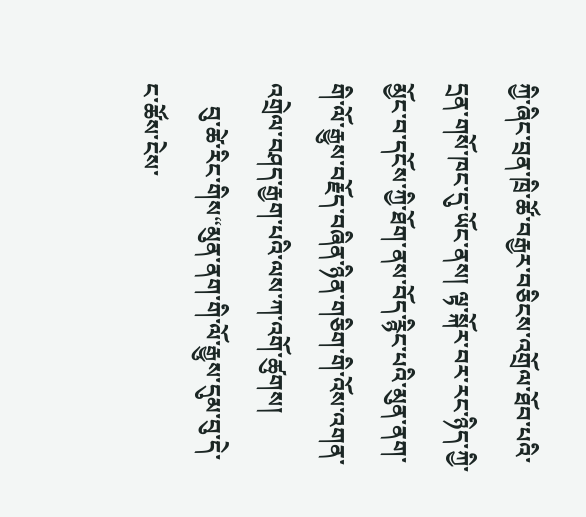ཀྱི་ཞིང་བྲན་ཁྲི་ཚོ་བརྒྱར་བཅིངས་འགྲོལ་ཐོབ་པའི་དྲན་གསོ་ཁང་དུ་ཡོང་ནས། ལྟ་སྐོར་བར་རང་ཉིད་ཀྱི་མྱོང་བ་དངོས་ཀྱི་ཐོག་ནས་བོད་རྙིང་པའི་མུན་ནག་གི་ལོ་རྒྱུས་བརྗོད་བཞིན་ཉིན་གཅིག་གི་འོས་འགན་འགྲེལ་བཤད་རྒྱག་པའི་ལས་ཀ་འགོ་ཚུགས།
    བུ་ཚེ་རིང་གིས“མུན་ནག་གི་ལོ་རྒྱུས་དུམ་བུ་དེ་ང་ཚོས་ངེས་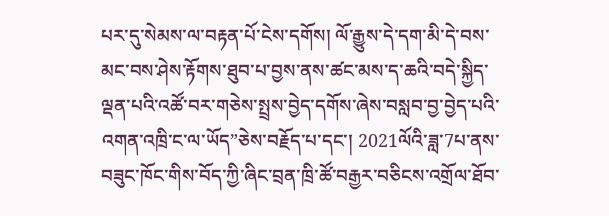པར་དུ་སེམས་ལ་བརྟན་པོ་ངེས་དགོས། ལོ་རྒྱུས་དེ་དག་མི་དེ་བས་མང་བས་ཤེས་རྟོགས་ཐུབ་པ་བྱས་ནས་ཚང་མས་ད་ཆའི་བདེ་སྐྱིད་ལྡན་པའི་འཚོ་བར་གཅེས་སྤྲས་བྱེད་དགོས་ཞེས་བསླབ་བྱ་བྱེད་པའི་འགན་འཁྲི་ང་ལ་ཡོད”ཅེས་བརྗོད་པ་དང་། 2021ལོའི་ཟླ་7པ་ནས་བཟུང་ཁོང་གིས་བོད་ཀྱི་ཞིང་བྲན་ཁྲི་ཚོ་བརྒྱར་བཅིངས་འགྲོལ་ཐོབ་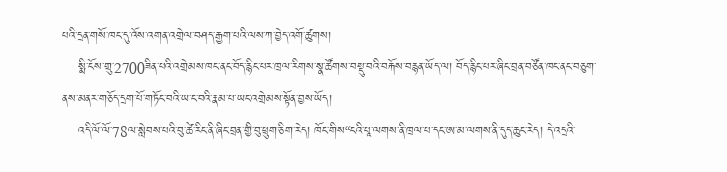པའི་དྲན་གསོ་ཁང་དུ་འོས་འགན་འགྲེལ་བཤད་རྒྱག་པའི་ལས་ཀ་བྱེད་འགོ་ཚུགས།
    སྨི་ངོས་གྲུ་2700ཟིན་པའི་འགྲེམས་ཁང་ནང་བོད་རྙིང་པར་ཁྲལ་རིགས་སྣ་ཚོགས་བསྡུ་བའི་བརྐོས་བརྙན་ཡོད་ལ། བོད་རྙིང་པར་ཞིང་བྲན་བཙོན་ཁང་ནང་བཅུག་ནས་མནར་གཅོད་དྲག་པོ་གཏོང་བའི་ཡ་ང་བའི་རྣམ་པ་ཡང་འགྲེམས་སྟོན་བྱས་ཡོད།
    འདི་ལོ་ལོ་78ལ་སླེབས་པའི་བུ་ཚེ་རིང་ནི་ཞིང་བྲན་གྱི་བུ་ཕྲུག་ཅིག་རེད། ཁོང་གིས“ངའི་པཱ་ལགས་ནི་ཁྲལ་པ་དང་ཨ་མ་ལགས་ནི་དུད་ཆུང་རེད། དེ་འདྲའི་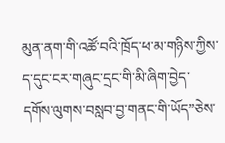མུན་ནག་གི་འཚོ་བའི་ཁྲོད་ཕ་མ་གཉིས་ཀྱིས་ད་དུང་ངར་གཞུང་དྲང་གི་མི་ཞིག་བྱེད་དགོས་ལུགས་བསླབ་བྱ་གནང་གི་ཡོད”ཅེས་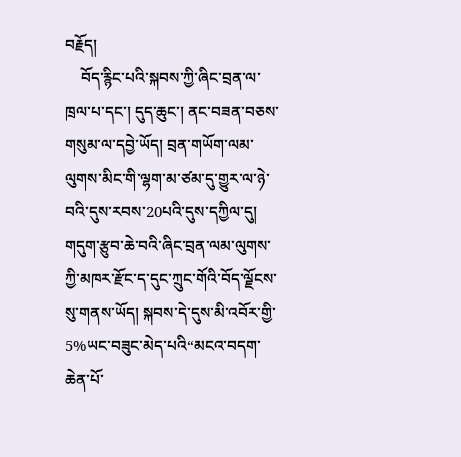བརྗོད།
    བོད་རྙིང་པའི་སྐབས་ཀྱི་ཞིང་བྲན་ལ་ཁྲལ་པ་དང་། དུད་ཆུང་། ནང་བཟན་བཅས་གསུམ་ལ་དབྱེ་ཡོད། བྲན་གཡོག་ལམ་ལུགས་མིང་གི་ལྷག་མ་ཙམ་དུ་གྱུར་ལ་ཉེ་བའི་དུས་རབས་20པའི་དུས་དཀྱིལ་དུ། གདུག་རྩུབ་ཆེ་བའི་ཞིང་བྲན་ལམ་ལུགས་ཀྱི་མཁར་རྫོང་ད་དུང་ཀྲུང་གོའི་བོད་ལྗོངས་སུ་གནས་ཡོད། སྐབས་དེ་དུས་མི་འབོར་གྱི་5%ཡང་བཟུང་མེད་པའི“མངའ་བདག་ཆེན་པོ་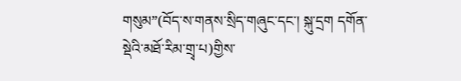གསུམ”(བོད་ས་གནས་སྲིད་གཞུང་དང་། སྐུ་དྲག དགོན་སྡེའི་མཐོ་རིམ་གྲྭ་པ)གྱིས་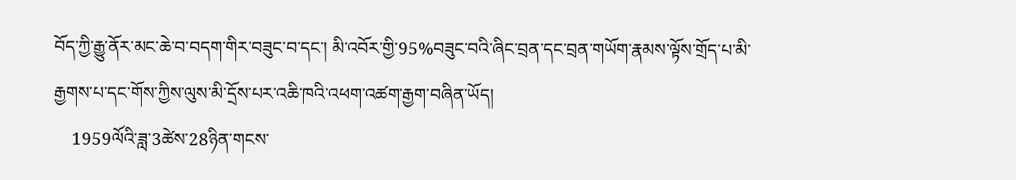བོད་ཀྱི་རྒྱུ་ནོར་མང་ཆེ་བ་བདག་གིར་བཟུང་བ་དང་། མི་འབོར་གྱི་95%བཟུང་བའི་ཞིང་བྲན་དང་བྲན་གཡོག་རྣམས་ལྟོས་གྲོད་པ་མི་རྒྱགས་པ་དང་གོས་ཀྱིས་ལུས་མི་དྲོས་པར་འཆི་ཁའི་འཕག་འཚག་རྒྱག་བཞིན་ཡོད།
    1959ལོའི་ཟླ་3ཚེས་28ཉིན་གངས་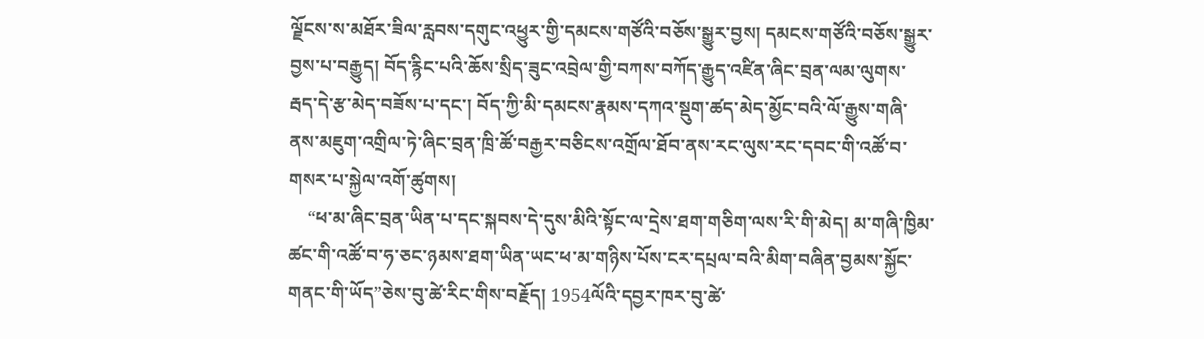ལྗོངས་ས་མཐོར་ཟིལ་རླབས་དགུང་འཕྱུར་གྱི་དམངས་གཙོའི་བཅོས་སྒྱུར་བྱས། དམངས་གཙོའི་བཅོས་སྒྱུར་བྱས་པ་བརྒྱུད། བོད་རྙིང་པའི་ཆོས་སྲིད་ཟུང་འབྲེལ་གྱི་བཀས་བཀོད་རྒྱུད་འཛིན་ཞིང་བྲན་ལམ་ལུགས་རྦད་དེ་རྩ་མེད་བཟོས་པ་དང་། བོད་ཀྱི་མི་དམངས་རྣམས་དཀའ་སྡུག་ཚད་མེད་མྱོང་བའི་ལོ་རྒྱུས་གཞི་ནས་མཇུག་འགྲིལ་ཏེ་ཞིང་བྲན་ཁྲི་ཚོ་བརྒྱར་བཅིངས་འགྲོལ་ཐོབ་ནས་རང་ལུས་རང་དབང་གི་འཚོ་བ་གསར་པ་སྐྱེལ་འགོ་ཚུགས།
    “ཕ་མ་ཞིང་བྲན་ཡིན་པ་དང་སྐབས་དེ་དུས་མིའི་སྟོང་ལ་དྲེས་ཐག་གཅིག་ལས་རི་གི་མེད། མ་གཞི་ཁྱིམ་ཚང་གི་འཚོ་བ་ཧ་ཅང་ཉམས་ཐག་ཡིན་ཡང་ཕ་མ་གཉིས་པོས་ངར་དཔྲལ་བའི་མིག་བཞིན་བྱམས་སྐྱོང་གནང་གི་ཡོད”ཅེས་བུ་ཚེ་རིང་གིས་བརྗོད། 1954ལོའི་དབྱར་ཁར་བུ་ཚེ་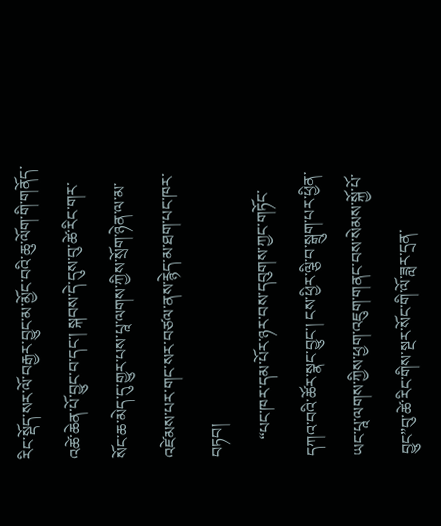རིང་སྡོད་སར་ལོ་བརྒྱར་བྱུང་མ་མྱོང་བའི་ཆུ་ལོག་གི་གནོད་འཚེ་ཆེན་པོ་བྱུང་བ་དང་། སྐབས་དེ་དུས་བུ་ཚེ་རིང་གར་སོང་ཆ་མེད་དུ་གྱུར་པས་པཱ་ལགས་ཀྱིས་སྲོག་ཉེན་ལ་མ་འཛེམས་པར་གང་སར་བཙལ་ནས་རྙེད་མ་ཐག་པང་ཁར་བཏབ།
    “པང་ཁར་དམ་པོར་ཉར་བས་དབུགས་ཀྱང་གཏོང་དཀའ་བའི་ཚོར་སྣང་བྱུང་། ངས་ཕྱིར་ལྕི་བ་སྒྲུག་པར་ཕྱིན་ཡང་པཱ་ལགས་ཀྱིས་ཕྱག་འཇུག་གནང་བས་སེམས་སྐྱོ་པོ་བྱུང”བུ་ཚེ་རིང་གིས་སྔར་སོང་གི་ལོ་ཟླར་དྲན་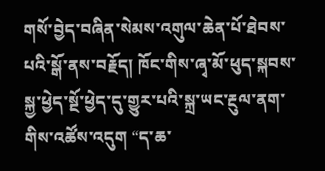གསོ་བྱེད་བཞིན་སེམས་འགུལ་ཆེན་པོ་ཐེབས་པའི་སྒོ་ནས་བརྗོད། ཁོང་གིས་ཞྭ་མོ་ཕུད་སྐབས་སྐྱ་ཕྱེད་སྔོ་ཕྱེད་དུ་གྱུར་པའི་སྐྲ་ཡང་རྔུལ་ནག་གིས་འཚོས་འདུག “ད་ཆ་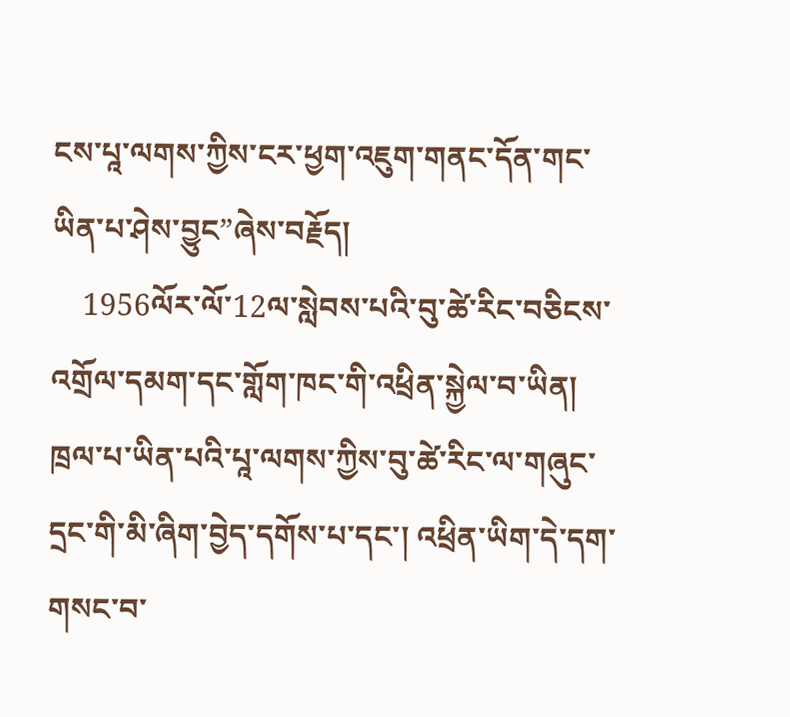ངས་པཱ་ལགས་ཀྱིས་ངར་ཕྱག་འཇུག་གནང་དོན་གང་ཡིན་པ་ཤེས་བྱུང”ཞེས་བརྗོད།
    1956ལོར་ལོ་12ལ་སླེབས་པའི་བུ་ཚེ་རིང་བཅིངས་འགྲོལ་དམག་དང་གློག་ཁང་གི་འཕྲིན་སྐྱེལ་བ་ཡིན། ཁྲལ་པ་ཡིན་པའི་པཱ་ལགས་ཀྱིས་བུ་ཚེ་རིང་ལ་གཞུང་དྲང་གི་མི་ཞིག་བྱེད་དགོས་པ་དང་། འཕྲིན་ཡིག་དེ་དག་གསང་བ་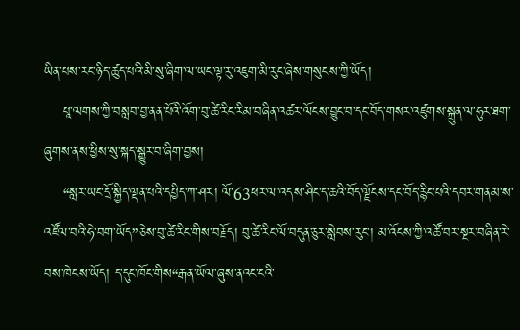ཡིན་པས་རང་ཉིད་ཚུད་པའི་མི་སུ་ཞིག་ལ་ཡང་ལྟ་རུ་འཇུག་མི་རུང་ཞེས་གསུངས་ཀྱི་ཡོད།
    པཱ་ལགས་ཀྱི་བསླབ་བྱ་ནན་པོའི་འོག་བུ་ཚེ་རིང་རིམ་བཞིན་འཚར་ལོངས་བྱུང་བ་དང་བོད་གསར་འཛུགས་སྐྲུན་ལ་ཧུར་ཐག་ཞུགས་ནས་ཕྱིས་སུ་སྐད་སྒྱུར་བ་ཞིག་བྱས།
    “སླར་ཡང་དྲོ་སྐྱིད་ལྡན་པའི་དཔྱིད་ཀ་ཤར། ལོ་63ཕར་ལ་འདས་ཤིང་ད་ཆའི་བོད་ལྗོངས་དང་བོད་རྙིང་པའི་དབར་གནམ་ས་འཛོལ་བའི་ཧེ་བག་ཡོད”ཅེས་བུ་ཚེ་རིང་གིས་བརྗོད། བུ་ཚེ་རིང་ལོ་བདུན་ཅུར་སླེབས་རུང་། མ་འོངས་ཀྱི་འཚོ་བར་སྔར་བཞིན་རེ་བས་ཁེངས་ཡོད། ད་དུང་ཁོང་གིས“རྒན་ཡོལ་ཞུས་ནའང་ངའི་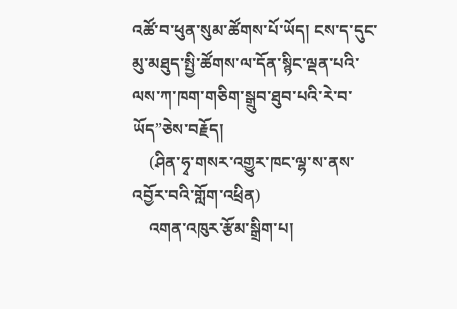འཚོ་བ་ཕུན་སུམ་ཚོགས་པོ་ཡོད། ངས་ད་དུང་མུ་མཐུད་སྤྱི་ཚོགས་ལ་དོན་སྙིང་ལྡན་པའི་ལས་ཀ་ཁག་གཅིག་སྒྲུབ་ཐུབ་པའི་རེ་བ་ཡོད”ཅེས་བརྗོད།
    (ཤིན་ཧྭ་གསར་འགྱུར་ཁང་ལྷ་ས་ནས་འབྱོར་བའི་གློག་འཕྲིན)
    འགན་འཁུར་རྩོམ་སྒྲིག་པ།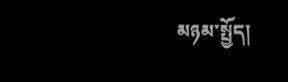མཉམ་སྤྱོད།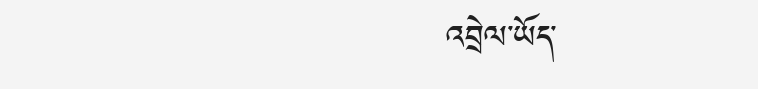འབྲེལ་ཡོད་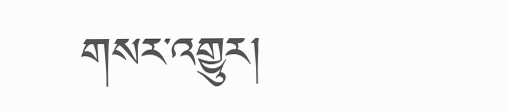གསར་འགྱུར།